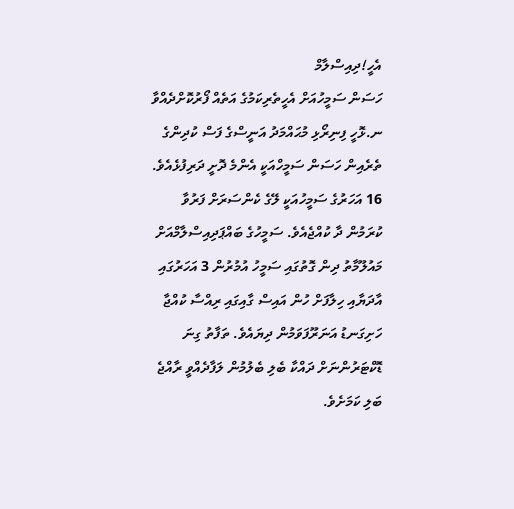އެހީ!ދިއިސްލާމް
ހަސަން ސަމީހުއަށް އެހީތެރިކަމުގެ އަތެއް ފޯރުކޮށްދެއްވާ
ނ.ޅޮހީ ފިނިރޯޅި މުޙައްމަދު އަނީސްގެ ފަސް ކުދިންގެ ތެރެއިން ހަސަން ސަމީހްއަކީ އެންމެ ދޮށީ ދަރިފުޅެއެވެ. 16 އަހަރުގެ ސަމީހުއަކީ ލޭގެ ކެންސަރަށް ފަރުވާ ކުރަމުން ދާ ކުއްޖެއެވެ. ސަމީހުގެ ބައްޕަދިއިސްލާމްއަށް މައުލޫމާތު ދިން ގޮތުގައި ސަމީހު އުމުރުން 3 އަހަރުގައި އާދަޔާއި ހިލާފަށް ހުން އައިސް ގާއިގައި ރިއްސާ ކުއްޖާ ހަށިގަނޑު އަނަރޫފަވަމުން ދިޔައެވެ. ތަފާތު ގިނަ ޑޮކްޓަރުންނަށް ދައްކާ ބެލި ބެލުމުން ލަފާދެއްވީ ރާއްޖެ ބަލި ކަމަށެވެ.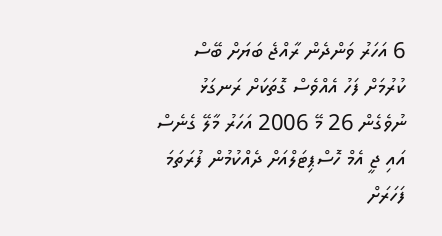6 އަހަރު ވަންދެން ރާއްޖެ ބަޔަށް ބޭސް ކުރުމަށް ފަހު އެއްވެސް ގޮތަކަށް ރަނގަޅު ނުވެގެން 26 މޭ 2006 އަހަރު މާލޭ ގެނެސް އައި ޖީ އެމް ހޮސްޕިޓަލްއަށް ދެއްކުމުން ފުރަތަމަ ފަހަރަށް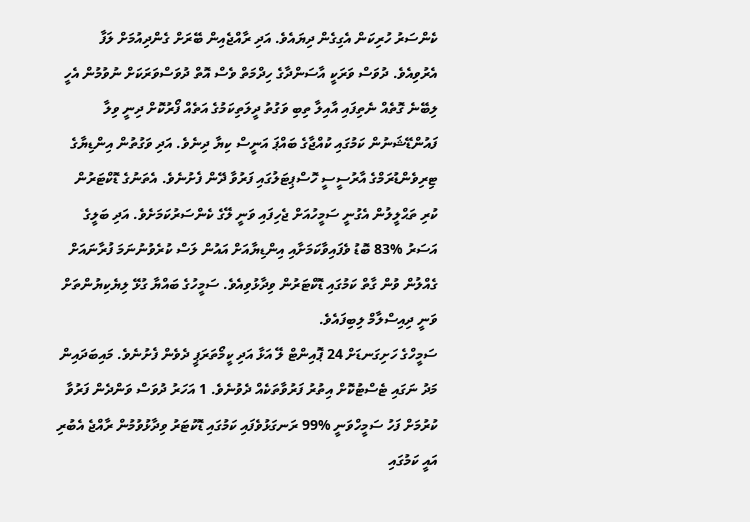ކެންސަރު ހުރިކަން އެގިގެން ދިޔައެވެ. އަދި ރާއްޖެއިން ބޭރަށް ގެންދިއުމަށް ލަފާ އެރުވިއެވެ. ދުވަސް ވަރަކީ އާސަންދާގެ ހިދްމަތް ވެސް އޮތް ދުވަސްވަރަކަށް ނުވުމުން އެހީ ލިބޭނެ ގޮތެއް ނެތިފައި އާއިލާ ތިބި ވަގުތު ދީލަތިކަމުގެ އަތެއް ފޯރުކޮށް ދިނީ ވިލާ ފައުންޑޭޝަނުން ކަމުގައި ކުއްޖާގެ ބައްޕަ އަނީސް ކިޔާ ދިނެވެ. އަދި ވަގުތުން އިންޑިޔާގެ ޓިރިވެންޑުރަމްގެ އާރުސީސީ ހޮސްޕިޓަލުގައި ފަރުވާ ދޭން ފެށުނެވެ. އެތަނުގެ ޑޮކްޓަރުން ކުރި ތަޙްލީލުން އެގުނީ ސަމީހުއަށް ޖެހިފައި ވަނީ ލޭގެ ކެންސަރުކަމަށެވެ. އަދި ބަލީގެ އަސަރު %83 ބޮޑު ވެފައިވާކަމަށާއި އިންޑިޔާއަށް އައުން ލަސް ކުރެވުނުނަމަ ފުރާނައަށް ގެއްލުން ވުން ގާތް ކަމުގައި ޑޮކްޓަރުން ވިދާޅުވިއެވެ. ސަމީހުގެ ބައްޔާ ގުޅޭ ލިޔެކިޔުންތަށް ވަނީ ދިއިސްލާމް ލިބިފައެވެ.
ސަމީހްގެ ހަށިގަނޑަށް 24 ޕޮއިންޓް ލޭ އަޅާ އަދި ކީމޯތަރަޕީ ދެވެން ފެށުނެވެ. މައިބަދައިން މަދު ނަގައި ޓެސްޓުކޮށް އިތުރު ފަރުވާތަކެއް ދެވުނެވެ. 1 އަހަރު ދުވަސް ވަންދެން ފަރުވާ ކުރުމަށް ފަހު ސަމީހްވަނީ %99 ރަނގަޅުވެފައި ކަމުގައި ޑޮކުޓަރު ވިދާޅުވުމުން ރާއްޖެ އެބުރި އައީ ކަމުގައި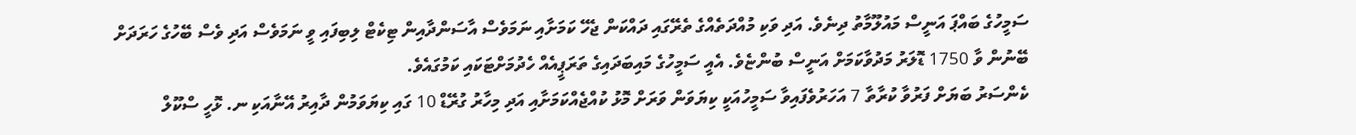ސަމީހުގެ ބައްޕަ އަނީސް މައުލޫމާތު ދިނެވެ. އަދި ވަކި މުއްދަތެއްގެ ތެރޭގައި ދައްކަން ޖެހޭ ކަމަށާއި ނަމަވެސް އާސަންދާއިން ޓިކެޓް ލިބިފައި ވީ ނަމަވެސް އަދި ވެސް ބޭހުގެ ހަރަދަށް ބޭނުން ވާ 1750 ޑޮލަރު މަދުވާކަމަށް އަނީސް ބުންޏެވެ. އެއީ ސަމީހުގެ މައިބަދައިގެ ތަރަޕީއެއް ހެދުމަށްޓަކައި ކަމުގައެވެ.
ކެންސަރު ބަޔަށް ފަރުވާ ކުރާތާ 7 އަހަރުވެފައިވާ ސަމީހުއަކީ ކިޔަވަން ވަރަށް މޮޅު ކުއްޖެއްކަމަށާއި އަދި މިހާރު ގުރޭޑް 10 ގައި ކިޔަވަމުން ދާއިރު އޭނާއަކި ނ. ޅޮހީ ސްކޫލް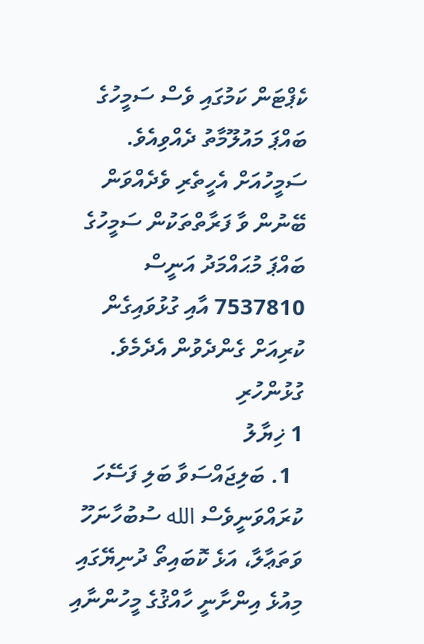ކެޕްޓަން ކަމުގައި ވެސް ސަމީހުގެ ބައްޕަ މައުލޫމާތު ދެއްވިއެވެ. ސަމީހުއަށް އެހީތެރި ވެދެއްވަން ބޭނުން ވާ ފަރާތްތަކުން ސަމީހުގެ ބައްޕަ މުޙައްމަދު އަނީސް  7537810 އާއި ގުޅުވައިގެން ކުރިއަށް ގެންދެވުން އެދެމެވެ.
ގުޅުންހުރި
1 ޚިޔާލު
  1. ބަލިޖައްސަވާ ބަލި ފަސޭހަ ކުރައްވަނީވެސް الله ސުބުހާނަހޫ ވަތަޢާލާ، އަޅެ ކޮބައިތޯ ދުނިޔޭގައި މިއުޅެ އިންށާނީ ހާއްޤުގެ މީހުންނާއި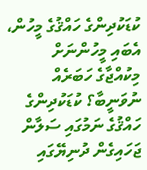ކުޑަކުދިންގެ ހައްޤުގެ މީހުން، އެބައި މީހުންނަށް މިކުއްޖާގެ ހަބަރެއް ނުވަނީބާ؟ ކުޑަކުދިންގެ ހައްޤުގެ ނަމުގައި ސަލާން ޖަހައިގެން ދުނިޔޭގައި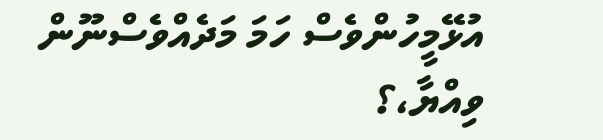އުޅޭމީހުންވެސް ހަމަ މަދެއްވެސްނޫން ވިއްޔާ،؟